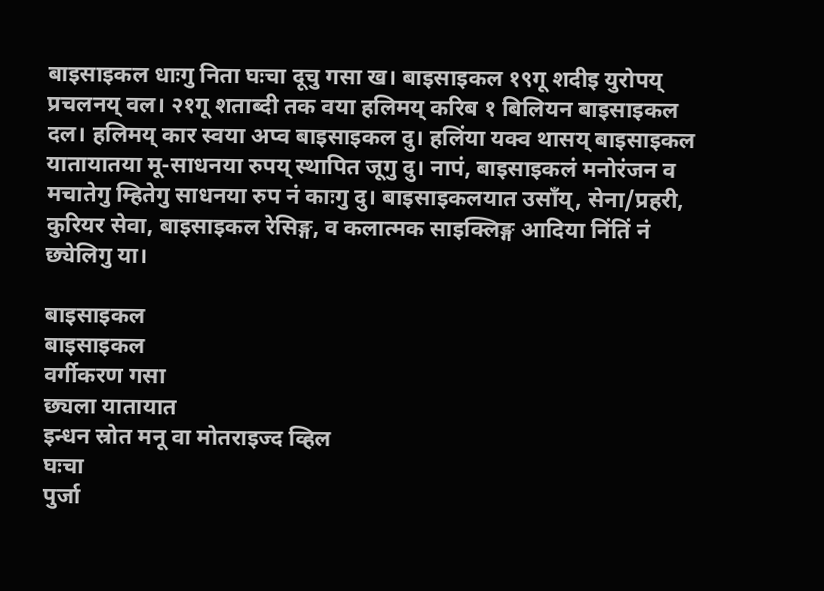बाइसाइकल धाःगु निता घःचा दूचु गसा ख। बाइसाइकल १९गू शदीइ युरोपय् प्रचलनय् वल। २१गू शताब्दी तक वया हलिमय् करिब १ बिलियन बाइसाइकल दल। हलिमय् कार स्वया अप्व बाइसाइकल दु। हलिंया यक्व थासय् बाइसाइकल यातायातया मू-साधनया रुपय् स्थापित जूगु दु। नापं, बाइसाइकलं मनोरंजन व मचातेगु म्हितेगु साधनया रुप नं काःगु दु। बाइसाइकलयात उसाँय्, सेना/प्रहरी, कुरियर सेवा, बाइसाइकल रेसिङ्ग, व कलात्मक साइक्लिङ्ग आदिया निंतिं नं छ्येलिगु या।

बाइसाइकल
बाइसाइकल
वर्गीकरण गसा
छ्यला यातायात
इन्धन स्रोत मनू वा मोतराइज्द व्हिल
घःचा
पुर्जा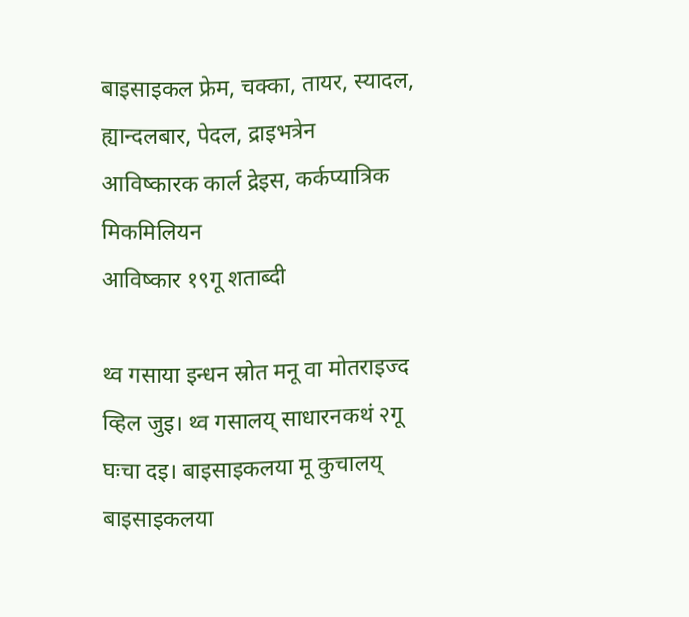बाइसाइकल फ्रेम, चक्का, तायर, स्यादल, ह्यान्दलबार, पेदल, द्राइभत्रेन
आविष्कारक कार्ल द्रेइस, कर्कप्यात्रिक मिकमिलियन
आविष्कार १९गू शताब्दी

थ्व गसाया इन्धन स्रोत मनू वा मोतराइज्द व्हिल जुइ। थ्व गसालय् साधारनकथं २गू घःचा दइ। बाइसाइकलया मू कुचालय् बाइसाइकलया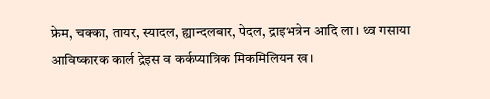फ्रेम, चक्का, तायर, स्यादल, ह्यान्दलबार, पेदल, द्राइभत्रेन आदि ला। थ्व गसाया आविष्कारक कार्ल द्रेइस व कर्कप्यात्रिक मिकमिलियन ख।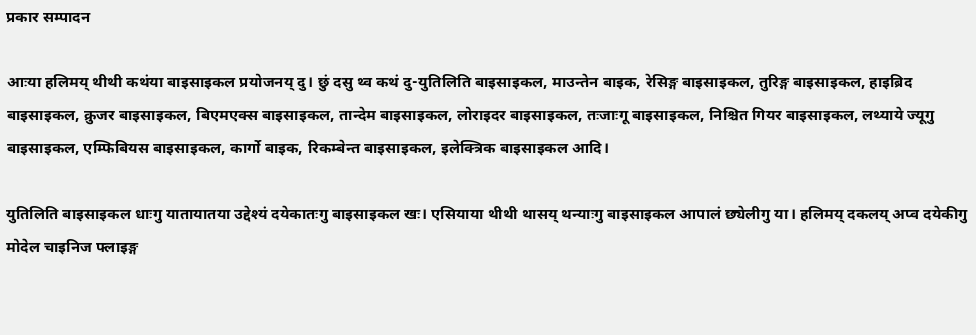प्रकार सम्पादन

आःया हलिमय् थीथी कथंया बाइसाइकल प्रयोजनय् दु। छुं दसु थ्व कथं दु-युतिलिति बाइसाइकल, माउन्तेन बाइक, रेसिङ्ग बाइसाइकल, तुरिङ्ग बाइसाइकल, हाइब्रिद बाइसाइकल, क्रुजर बाइसाइकल, बिएमएक्स बाइसाइकल, तान्देम बाइसाइकल, लोराइदर बाइसाइकल, तःजाःगू बाइसाइकल, निश्चित गियर बाइसाइकल, लथ्याये ज्यूगु बाइसाइकल, एम्फिबियस बाइसाइकल, कार्गो बाइक, रिकम्बेन्त बाइसाइकल, इलेक्त्रिक बाइसाइकल आदि।

युतिलिति बाइसाइकल धाःगु यातायातया उद्देश्यं दयेकातःगु बाइसाइकल खः। एसियाया थीथी थासय् थन्याःगु बाइसाइकल आपालं छ्येलीगु या। हलिमय् दकलय् अप्व दयेकीगु मोदेल चाइनिज फ्लाइङ्ग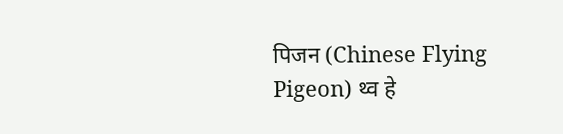पिजन (Chinese Flying Pigeon) थ्व हे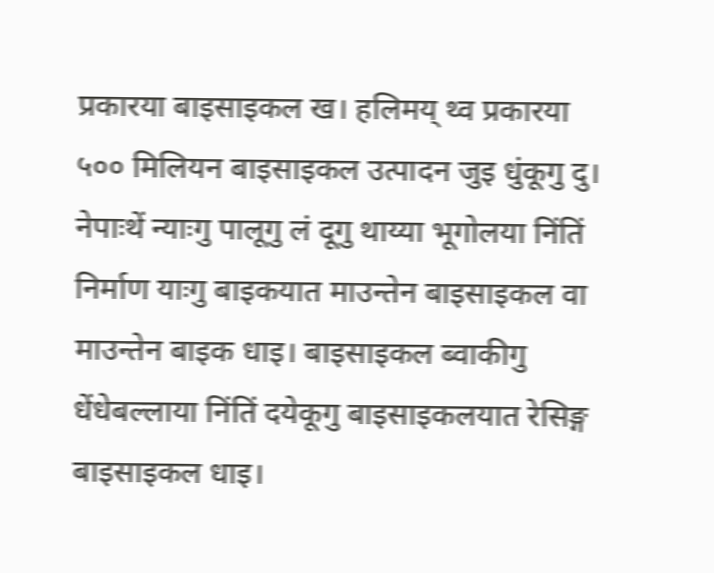प्रकारया बाइसाइकल ख। हलिमय् थ्व प्रकारया ५०० मिलियन बाइसाइकल उत्पादन जुइ धुंकूगु दु। नेपाःथें न्याःगु पालूगु लं दूगु थाय्या भूगोलया निंतिं निर्माण याःगु बाइकयात माउन्तेन बाइसाइकल वा माउन्तेन बाइक धाइ। बाइसाइकल ब्वाकीगु धेंधेबल्लाया निंतिं दयेकूगु बाइसाइकलयात रेसिङ्ग बाइसाइकल धाइ।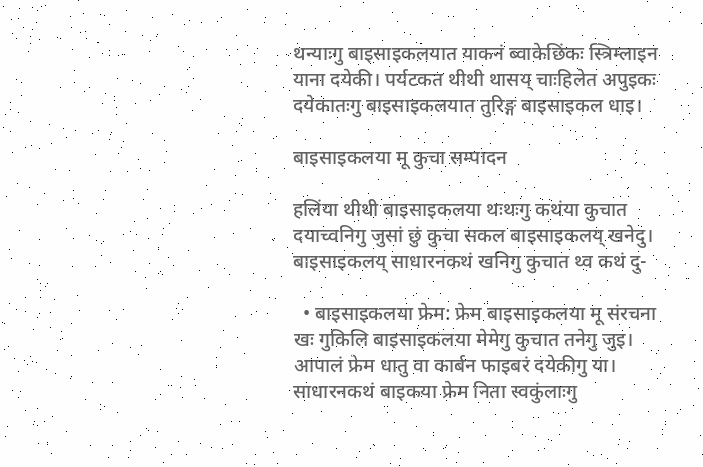थन्याःगु बाइसाइकलयात याकनं ब्वाकेछिंकः स्त्रिम्लाइन याना दयेकी। पर्यटकत थीथी थासय् चाःहिलेत अपुइकः दयेकातःगु बाइसाइकलयात तुरिङ्ग बाइसाइकल धाइ।

बाइसाइकलया मू कुचा सम्पादन

हलिंया थीथी बाइसाइकलया थःथःगु कथंया कुचात दयाच्वनिगु जुसां छुं कुचा सकल बाइसाइकलय् खनेदु। बाइसाइकलय् साधारनकथं खनिगु कुचात थ्व कथं दु-

  • बाइसाइकलया फ्रेम: फ्रेम बाइसाइकलया मू संरचना खः गुकिलि बाइसाइकलया मेमेगु कुचात तनेगु जुइ। आपालं फ्रेम धातु वा कार्बन फाइबरं दयेकीगु या। साधारनकथं बाइकया फ्रेम निता स्वकुंलाःगु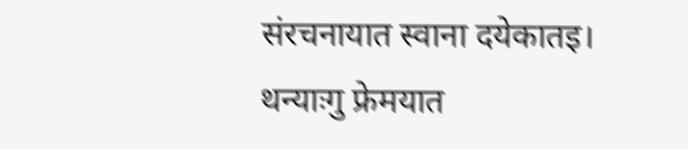संरचनायात स्वाना दयेकातइ। थन्याःगु फ्रेमयात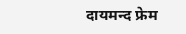दायमन्द फ्रेम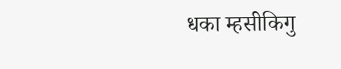धका म्हसीकिगु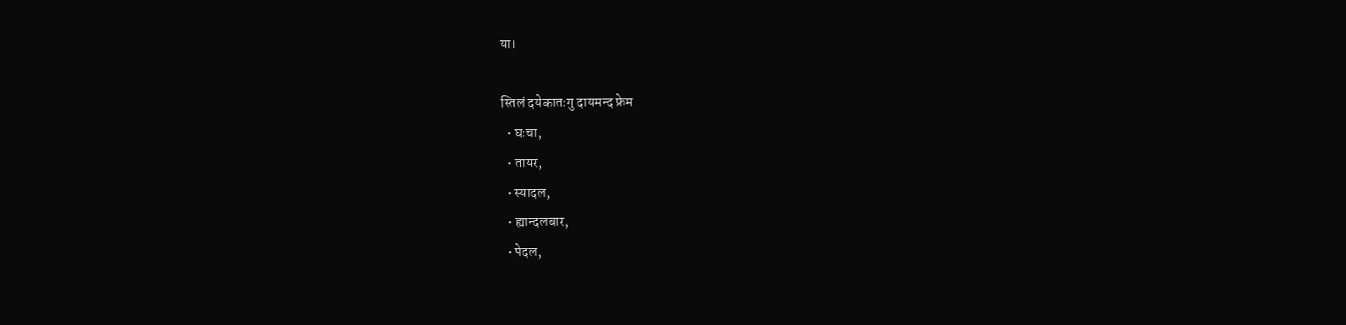या।

स्तिलं दयेकातःगु दायमन्द फ्रेम
  • घःचा,
  • तायर,
  • स्यादल,
  • ह्यान्दलबार,
  • पेदल,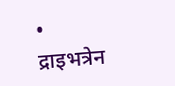• द्राइभत्रेन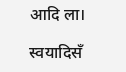आदि ला।

स्वयादिसँ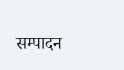सम्पादन